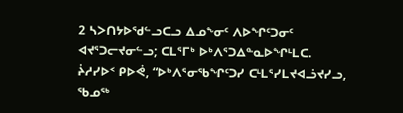2 ᓴᐳᑎᔭᐅᖁᓪᓗᑕᓗ ᐃᓄᖕᓂᑦ ᐱᐅᖏᑦᑐᓂᑦ ᐊᔪᕐᑐᓕᔪᓂᓪᓗ; ᑕᒪᕐᒥᒃ ᐅᒃᐱᕐᑐᐃᓐᓇᐅᖏᒻᒪᑕ.
ᔩᓱᓯᐅᑉ ᑭᐅᕚ, “ᐅᒃᐱᕐᓂᖃᖏᑦᑐᓯ ᑕᒻᒪᕐᓯᒪᔪᐊᓘᔪᓯᓗ, ᖃᓄᖅ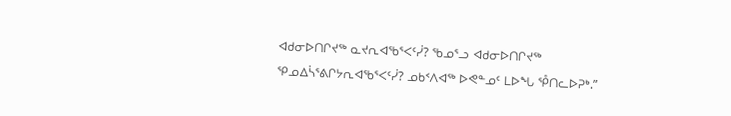ᐊᑯᓂᐅᑎᒋᔪᖅ ᓇᔪᕆᐊᖃᕐᐸᑦᓰ? ᖃᓄᕐᓗ ᐊᑯᓂᐅᑎᒋᔪᖅ ᕿᓄᐃᓵᕐᕕᒋᔭᕆᐊᖃᕐᐸᑦᓰ? ᓄᑲᑉᐱᐊᖅ ᐅᕙᓐᓄᑦ ᒪᐅᖓ ᕾᑎᓚᐅᕈᒃ.”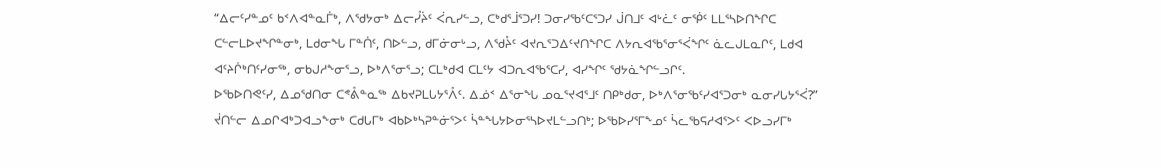“ᐃᓕᑦᓯᓐᓄᑦ ᑲᑉᐱᐊᓐᓇᒦᒃ, ᐱᖁᔭᓂᒃ ᐃᓕᓮᔩᑦ ᐹᕆᓯᓪᓗ, ᑕᒃᑯᕐᒨᕐᑐᓯ! ᑐᓂᓯᖃᑦᑕᕐᑐᓯ ᒎᑎᒧᑦ ᐊᒡᓛᑦ ᓂᖀᑦ ᒪᒪᕐᓴᐅᑎᖏᑕ ᑕᓪᓕᒪᐅᔪᖏᓐᓂᒃ, ᒪᑯᓂᖓ ᒥᓐᑏᑦ, ᑎᐅᓪᓗ, ᑯᒥᓃᓂᒡᓗ, ᐱᖁᔧᑦ ᐊᔪᕆᕐᑐᐃᑦᔪᑎᖏᑕ ᐱᔭᕆᐊᖃᕐᓂᕐᐹᖏᑦ ᓈᓚᒍᒪᓇᒋᑦ, ᒪᑯᐊ ᐊᑦᔨᒌᒃᑎᑦᓯᓂᖅ, ᓂᑲᒍᓱᖕᓂᕐᓗ, ᐅᒃᐱᕐᓂᕐᓗ; ᑕᒪᒃᑯᐊ ᑕᒪᑦᔭ ᐊᑐᕆᐊᖃᕐᑕᓯ, ᐊᓯᖏᑦ ᖁᔭᓈᖏᓪᓗᒋᑦ.
ᐅᖃᐅᑎᕙᑦᓯ, ᐃᓄᖁᑎᓂ ᑕᕝᕔᓐᓇᖅ ᐃᑲᔪᕈᒪᒐᔭᕐᐰᑦ. ᐃᓅᑉ ᐃᕐᓂᖓ ᓄᓇᕐᔪᐊᕐᒧᑦ ᑎᑭᒃᑯᓂ, ᐅᒃᐱᕐᓂᖃᑦᓯᐊᕐᑐᓂᒃ ᓇᓂᓯᒐᔭᕐᐹ?”
ᔫᑎᓪᓕ ᐃᓄᒋᐊᒃᑐᐊᓗᖕᓂᒃ ᑕᑯᒐᒥᒃ ᐊᑲᐅᒃᓴᕈᓐᓃᕐᐳᑦ ᓵᓐᖓᔭᐅᓂᕐᓴᐅᔪᒪᓪᓗᑎᒃ; ᐅᖃᐅᓯᕐᒥᖕᓄᑦ ᓵᓚᖃᕋᓱᐊᕐᐳᑦ ᐸᐅᓗᓯᒥᒃ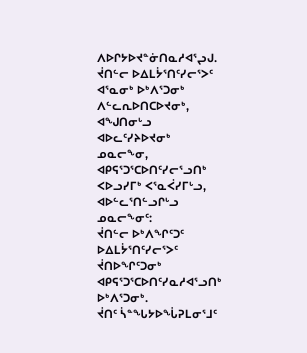ᐱᐅᒋᔭᐅᔪᓐᓃᑎᓇᓱᐊᕐᖢᒍ.
ᔫᑎᓪᓕ ᐅᐃᒪᔮᕐᑎᑦᓯᓕᕐᐳᑦ ᐊᕐᓇᓂᒃ ᐅᒃᐱᕐᑐᓂᒃ ᐱᓪᓚᕆᐅᑎᑕᐅᔪᓂᒃ, ᐊᖑᑎᓂᒡᓗ ᐊᐅᓚᑦᓯᔨᐅᔪᓂᒃ ᓄᓇᓕᖕᓂ, ᐊᑭᕋᕐᑐᕐᑕᐅᑎᑦᓯᓕᕐᓗᑎᒃ ᐸᐅᓗᓯᒥᒃ ᐸᕐᓇᐹᓯᒥᒡᓗ, ᐊᐅᓪᓚᕐᑎᓪᓗᒋᒡᓗ ᓄᓇᓕᖕᓂᑦ:
ᔫᑎᓪᓕ ᐅᒃᐱᖏᑦᑐᑦ ᐅᐃᒪᔮᕐᑎᑦᓯᓕᕐᐳᑦ ᔫᑎᐅᖏᑦᑐᓂᒃ ᐊᑭᕋᕐᑐᕐᑕᐅᑎᑦᓯᓇᓱᐊᕐᓗᑎᒃ ᐅᒃᐱᕐᑐᓂᒃ.
ᔫᑎᑦ ᓵᓐᖓᔭᐅᖔᕈᒪᓂᕐᒧᑦ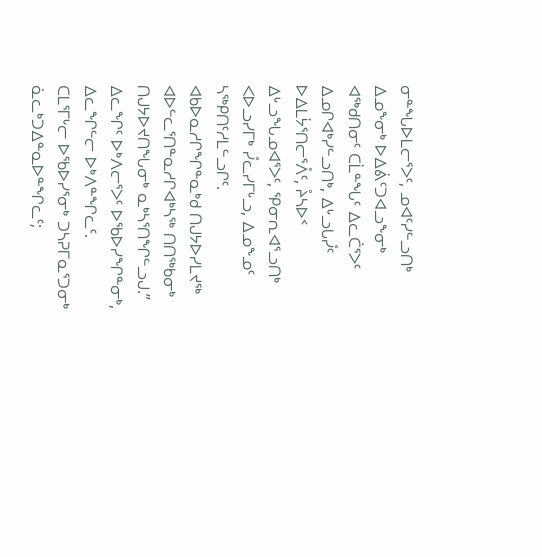ᓂᓐᖓᐅᒪᓕᕐᐳᑦ, ᓄᐊᑦᓯᓪᓗᑎᒃ ᐃᓄᖕᓂᒃ ᐅᐃᕖᑦᑐᐊᓗᖕᓂᒃ ᐊᖅᑯᑎᓂᑦ ᑕᒫᓐᖓᑦ ᐃᓚᑖᕐᐳᑦ ᐃᓄᒋᐊᒃᓯᓪᓗᑎᒃ, ᐃᒡᓗᒐᓮᑦ ᐅᐃᒪᔮᕐᑎᓕᕐᐰᑦ, ᔧᓴᐅᑉ ᐃᒡᓗᖓᓄᐊᕐᐳᑦ, ᕿᓂᕆᐊᕐᓗᑎᒃ ᐸᐅᓗᓯᒥᒃ ᓮᓚᓯᒥᒡᓗ, ᐃᓄᖕᓄᑦ ᓴᖅᑭᑎᑦᓱᒪᓪᓗᒋᑦ.
ᐊᑲᐅᓇᓱᒋᖏᓐᓇᒃᑯ ᑎᒍᔭᐅᓯᒪᔪᖅ ᐊᐅᓪᓚᕐᑎᓐᓇᓱᒋᐊᒃᓴᖅ ᑎᑎᖅᑲᓂᒃ ᑎᒍᔭᐅᔪᑎᖓᓂᒃ ᓇᒃᓴᕐᑎᖏᓪᓗᒍ.”
ᐃᓚᖏᑦ ᐅᒃᐱᓕᕐᐳᑦ ᐅᖃᐅᓯᖏᓐᓂᒃ, ᐃᓚᖏᓪᓕ ᐅᒃᐱᓐᖏᓚᑦ.
ᑕᒪᕐᒥᒡᓕ ᐅᖃᐅᓯᕐᓂᒃ ᑐᓴᕈᒥᓇᕐᑐᓂᒃ ᓈᓚᒃᑐᐃᓐᓇᐅᓐᖏᓚᑦ;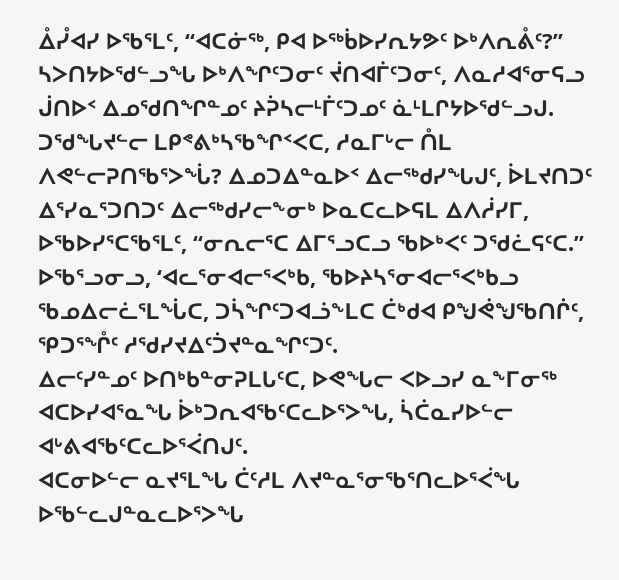ᐂᓮᐊᓯ ᐅᖃᕐᒪᑦ, “ᐊᑕᓃᖅ, ᑭᐊ ᐅᖅᑳᐅᓯᕆᔭᕗᑦ ᐅᒃᐱᕆᕔᑦ?”
ᓴᐳᑎᔭᐅᖁᓪᓗᖓ ᐅᒃᐱᖏᑦᑐᓂᑦ ᔫᑎᐊᒦᑦᑐᓂᑦ, ᐱᓇᓱᐊᕐᓂᕋᓗ ᒎᑎᐅᑉ ᐃᓄᖁᑎᖏᓐᓄᑦ ᔨᕉᓴᓕᒻᒦᑦᑐᓄᑦ ᓈᒻᒪᒋᔭᐅᖁᓪᓗᒍ.
ᑐᖁᖓᔪᓪᓕ ᒪᑭᕝᕕᒃᓴᖃᖏᑉᐸᑕ, ᓱᓇᒥᒡᓕ ᑍᒪ ᐱᕙᓪᓕᕈᑎᖃᕐᐳᖔ? ᐃᓄᑐᐃᓐᓇᐅᑉ ᐃᓕᖅᑯᓯᖓᒍᑦ, ᐆᒪᔪᑎᑐᑦ ᐃᕐᓯᓇᕐᑐᑎᑐᑦ ᐃᓕᖅᑯᓯᓕᖕᓂᒃ ᐅᓇᑕᓚᐅᕋᒪ ᐃᐱᓲᓯᒥ, ᐅᖃᐅᓯᕐᑕᖃᕐᒪᑦ, “ᓂᕆᓕᕐᑕ ᐃᒥᕐᓗᑕᓗ ᖃᐅᒃᐸᑦ ᑐᖁᓛᕋᑦᑕ.”
ᐅᖃᕐᓗᓂᓗ, ‘ᐊᓚᕐᓂᐊᓕᕐᐸᒃᑲ, ᖃᐅᔨᓴᕐᓂᐊᓕᕐᐸᒃᑲᓗ ᖃᓄᐃᓕᓛᕐᒪᖔᑕ, ᑐᓵᖏᑦᑐᐊᓘᖕᒪᑕ ᑖᒃᑯᐊ ᑭᖑᕚᖑᖃᑎᒌᑦ, ᕿᑐᕐᖎᑦ ᓱᖁᓯᔪᐃᑦᑑᔪᓐᓇᖏᑦᑐᑦ.
ᐃᓕᑦᓯᓐᓄᑦ ᐅᑎᒃᑲᓐᓂᕈᒪᒐᑦᑕ, ᐅᕙᖓᓕ ᐸᐅᓗᓯ ᓇᖕᒥᓂᖅ ᐊᑕᐅᓯᐊᕐᓇᖓ ᐆᒃᑐᕆᐊᖃᑦᑕᓚᐅᕐᐳᖓ, ᓵᑖᓇᓯᐅᓪᓕ ᐊᒡᕕᐊᖃᑦᑕᓚᐅᕐᐹᑎᒍᑦ.
ᐊᑕᓂᐅᓪᓕ ᓇᔪᕐᒪᖓ ᑖᑦᓱᒪ ᐱᔪᓐᓇᕐᓂᖃᕐᑎᓚᐅᕐᐹᖓ ᐅᖃᓪᓚᒍᓐᓇᓚᐅᕐᐳᖓ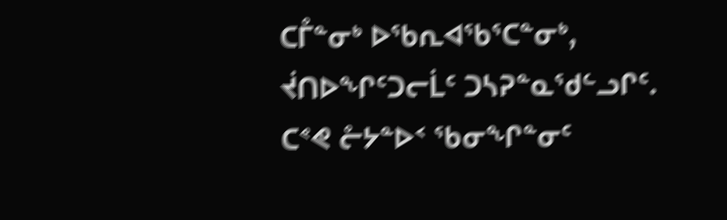ᑕᒤᓐᓂᒃ ᐅᖃᕆᐊᖃᕐᑕᓐᓂᒃ, ᔫᑎᐅᖏᑦᑐᓕᒫᑦ ᑐᓴᕈᓐᓇᖁᓪᓗᒋᑦ. ᑕᕝᕙ ᓔᔭᓐᐅᑉ ᖃᓂᖏᓐᓂᑦ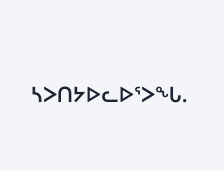ᓴᐳᑎᔭᐅᓚᐅᕐᐳᖓ.